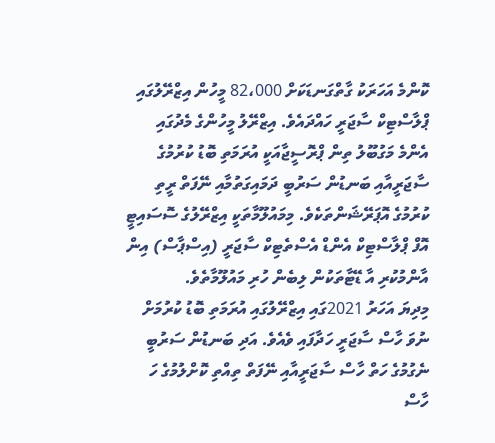ކޮންމެ އަހަރަކު ގާތްގަނޑަކަށް 82،000 މީހުން އިޒްރޭލުގައި ޕްލާސްޓިކް ސާޖަރީ ހައްދައެވެ. އިޒްރޭލު މީހުންގެ މެދުގައި އެންމެ މަގުބޫލު ތިން ޕްރޮސީޖާއަކީ އުރަމަތި ބޮޑު ކުރުމުގެ ސާޖަރީއާއި ބަނޑުން ސަރުބީ ދަމައިގަތުމާއި ނޭފަތް ރީތި ކުރުމުގެ އޮޕަރޭޝަންތަކެވެ. މިމައުލޫމާތަކީ އިޒްރޭލުގެ ސޮސައިޓީ އޮފް ޕްލާސްޓިކް އެންޑް އެސްތެޓިކް ސާޖަރީ (އިސްޕާސް) އިން އާންމުކުރި އާ ޑޭޓާތަކުން ލިބެން ހުރި މައުލޫމާތެވެ.
މިދިޔަ އަހަރު 2021ގައި އިޒްރޭލުގައި އުރަމަތި ބޮޑު ކުރުމަށް ނުވަ ހާސް ސާޖަރީ ހަދާފައި ވެއެވެ. އަދި ބަނޑުން ސަރުބީ ނެގުމުގެ ހަތް ހާސް ސާޖަރީއާއި ނޭފަތް ތިއްތި ކޮށްލުމުގެ ހަ ހާސް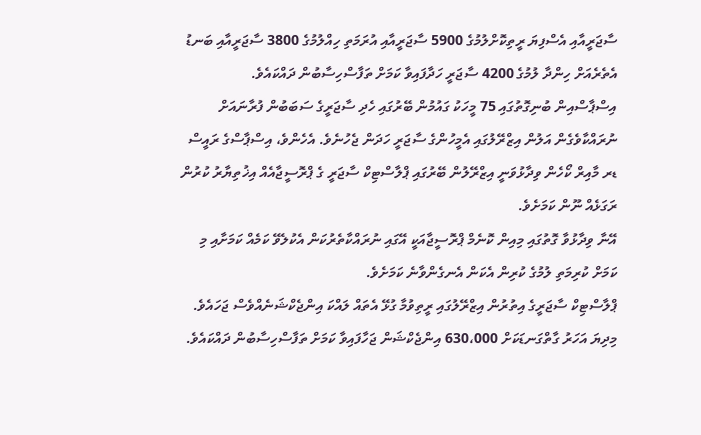ސާޖަރީއާއި އެސްފިޔަ ރީތިކޮށްލުމުގެ 5900 ސާޖަރީއާއި އުރަމަތި ހިއްލުމުގެ 3800 ސާޖަރީއާއި ބަނޑު އެތެރެއަށް ހިންދާ ލުމުގެ 4200 ސާޖަރީ ހަދާފައިވާ ކަމަށް ތަފާސްހިސާބުން ދައްކައެވެ.
އިސްޕާސްއިން ބުނިގޮތުގައި 75 މީހަކު ގައުމުން ބޭރުގައި ހެދި ސާޖަރީގެ ސަބަބުން ފުރާނައަށް ނުރައްކާވެގެން އަލުން އިޒްރޭލުގައި އެމީހުންގެ ސާޖަރީ ހަދަން ޖެހުނެވެ. އެހެންވެ، އިސްޕާސްގެ ރައީސް ޑރ މާއިރް ކޯހެން ވިދާޅުވަނީ އިޒްރޭލުން ބޭރުގައި ޕްލާސްޓިކް ސާޖަރީ ގެ ޕްރޮސީޖާއެއް އިޚުތިޔާރު ކުރުން ރަގަޅެއް ނޫން ކަމަށެވެ.
އޭނާ ވިދާޅުވާ ގޮތުގައި މިއިން ކޮނެމް ޕްރޮސީޖާއަކީ އޭގައި ނުރައްކާތެރުކަން އެކުލެވޭ ކަމެއް ކަމަށާއި މި ކަމަށް ކުރިމަތި ލުމުގެ ކުރިން އެކަން އެނގެންވާނެ ކަމަށެވެ.
ޕްލާސްޓިކް ސާޖަރީގެ އިތުރުން އިޒްރޭލުގައި ރީތިވުމާ ގުޅޭ އެތައް ލައްކަ އިންޖެކްޝަނެއްވެސް ޖަހައެވެ. މިދިޔަ އަހަރު ގާތްގަނޑަކަށް 630،000 އިންޖެކްޝަން ޖަހާފައިވާ ކަމަށް ތަފާސްހިސާބުން ދައްކައެވެ.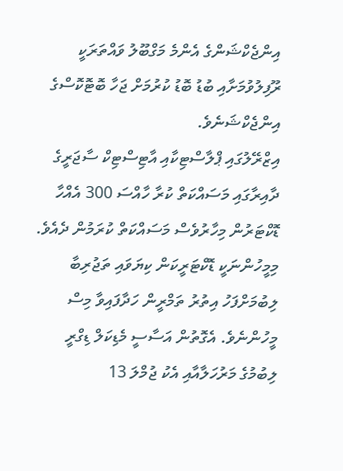އިންޖެކްޝަންގެ އެންމެ މަގްބޫލު ވައްތަރަކީ ރޫފިލުވުމަށާއި ބުޑު ބޮޑު ކުރުމަށް ޖަހާ ބޮޓޮކޮސްގެ އިންޖެކްޝަނެވެ.
އިޒްރޭލުގައި ޕްލާސްޓިކާއި އާޓިސްޓިކް ސާޖަރީގެ ދާއިރާގައި މަސައްކަތް ކުރާ ހާއްސަ 300 އެއްހާ ޑޮކްޓަރުން މިހާރުވެސް މަސައްކަތް ކުރަމުން ދެއެވެ. މިމީހުންނަކީ ޑޮކްޓަރީކަން ކިޔަވައި ތަޖުރިބާ ލިބުމަށްފަހު އިތުރު ތަމްރީން ހަދާފައިވާ މިސް މީހުންނެވެ. އެގޮތުން އަސާސީ މެޑިކަލް ޑިގްރީ ލިބުމުގެ މަރުހަލާއާއި އެކު ޖުމްލަ 13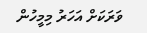ވަރަކަށް އަހަރު މިމީހުން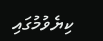ކިޔެވުމުގައި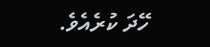ހޭދަ ކުރެއެވެ.